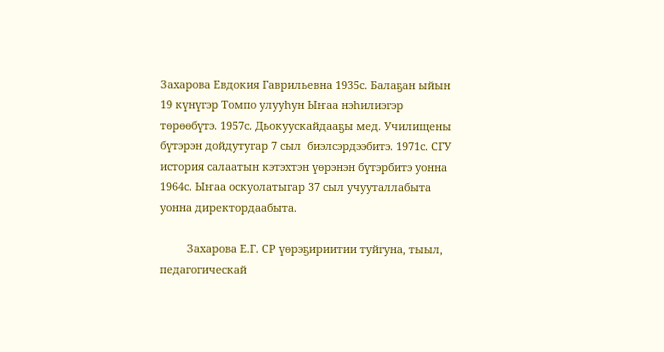Захарова Евдокия Гаврильевна 1935с. Балаҕан ыйын 19 күнүгэр Томпо улууһун Ыҥаа нэһилиэгэр төрөөбүтэ. 1957с. Дьокуускайдааҕы мед. Училищены бүтэрэн дойдутугар 7 сыл  биэлсэрдээбитэ. 1971с. СГУ история салаатын кэтэхтэн үөрэнэн бүтэрбитэ уонна 1964с. Ыҥаа оскуолатыгар 37 сыл учууталлабыта уонна директордаабыта.

         Захарова Е.Г. СР үөрэҕириитии туйгуна, тыыл, педагогическай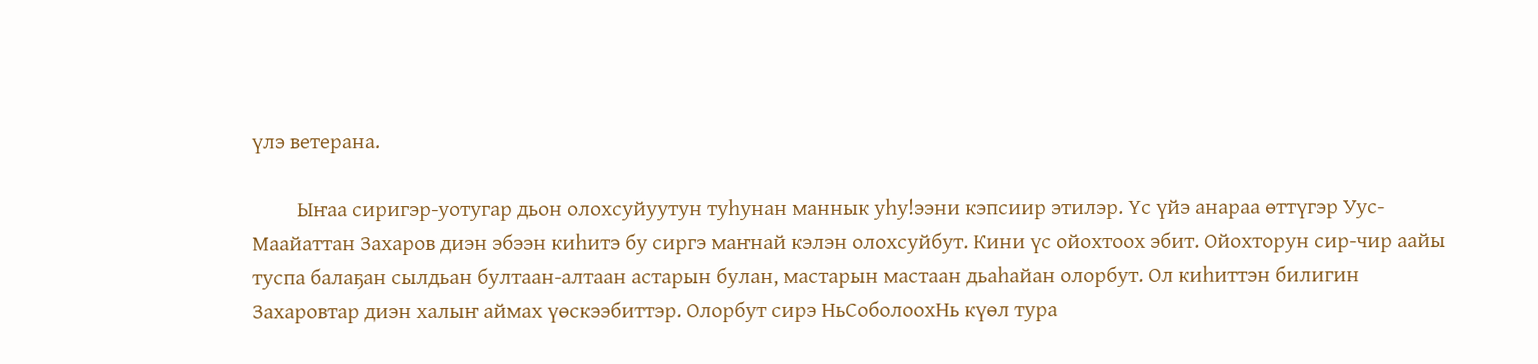үлэ ветерана.

         Ыҥаа сиригэр-уотугар дьон олохсуйуутун туһунан маннык уһу!ээни кэпсиир этилэр. Үс үйэ анараа өттүгэр Уус-Маайаттан Захаров диэн эбээн киһитэ бу сиргэ маҥнай кэлэн олохсуйбут. Кини үс ойохтоох эбит. Ойохторун сир-чир аайы туспа балаҕан сылдьан бултаан-алтаан астарын булан, мастарын мастаан дьаһайан олорбут. Ол киһиттэн билигин Захаровтар диэн халыҥ аймах үөскээбиттэр. Олорбут сирэ НьСоболоохНь күөл тура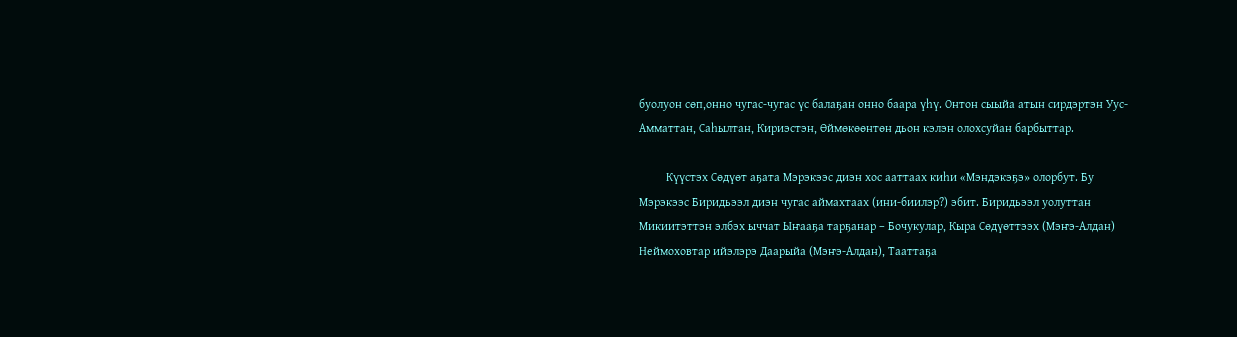буолуон сөп,онно чугас-чугас үс балаҕан онно баара үһү. Онтон сыыйа атын сирдэртэн Уус-Амматтан, Саһылтан, Кириэстэн, Өймөкөөнтөн дьон кэлэн олохсуйан барбыттар.

         Күүстэх Сөдүөт аҕата Мэрэкээс диэн хос ааттаах киһи «Мэндэкэҕэ» олорбут. Бу Мэрэкээс Биридьээл диэн чугас аймахтаах (ини-биилэр?) эбит. Биридьээл уолуттан Микиитэттэн элбэх ыччат Ыҥааҕа тарҕанар – Бочукулар, Кыра Сөдүөттээх (Мэҥэ-Алдан) Неймоховтар ийэлэрэ Даарыйа (Мэҥэ-Алдан), Тааттаҕа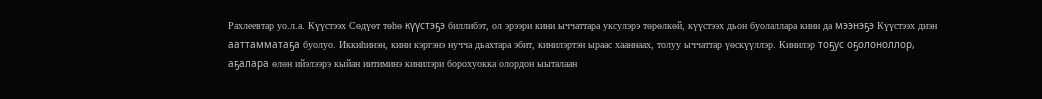Рахлеевтар уо.л.а. Күүстээх Сөдүөт төһө күүстэҕэ биллибэт, ол эрээри кини ыччаттара уксулэрэ төрөлкөй, күүстээх дьон буолаллара кини да мээнэҕэ Күүстээх диэн ааттамматаҕа буолуо. Иккиһинэн, кини кэргэнэ нучча дьахтара эбит, кинилэртэн ыраас хааннаах, толуу ыччаттар үөскүүллэр. Кинилэр тоҕус оҕолоноллор, аҕалара өлөн ийэлээрэ кыйан иитиминэ кинилэри борохуокка олордон ыыталаан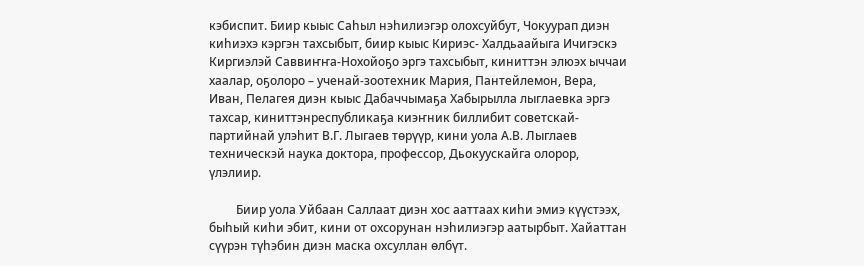кэбиспит. Биир кыыс Саһыл нэһилиэгэр олохсуйбут, Чокуурап диэн киһиэхэ кэргэн тахсыбыт, биир кыыс Кириэс- Халдьаайыга Ичигэскэ Киргиэлэй Саввиҥҥа-Нохойоҕо эргэ тахсыбыт, киниттэн элюэх ыччаи хаалар, оҕолоро – ученай-зоотехник Мария, Пантейлемон, Вера, Иван, Пелагея диэн кыыс Дабаччымаҕа Хабырылла лыглаевка эргэ тахсар, киниттэнреспубликаҕа киэҥник биллибит советскай-партийнай улэһит В.Г. Лыгаев төрүүр, кини уола А.В. Лыглаев техническэй наука доктора, профессор, Дьокуускайга олорор, үлэлиир.

         Биир уола Уйбаан Саллаат диэн хос ааттаах киһи эмиэ күүстээх, быһый киһи эбит, кини от охсорунан нэһилиэгэр аатырбыт. Хайаттан сүүрэн түһэбин диэн маска охсуллан өлбүт.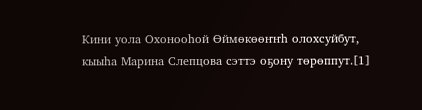Кини уола Охонооһой Өймөкөөҥҥһ олохсуйбут, кыыһа Марина Слепцова сэттэ оҕону төрөппут.[1]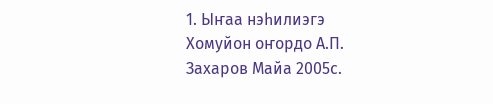1. Ыҥаа нэһилиэгэ Хомуйон оҥордо А.П. Захаров Майа 2005с.